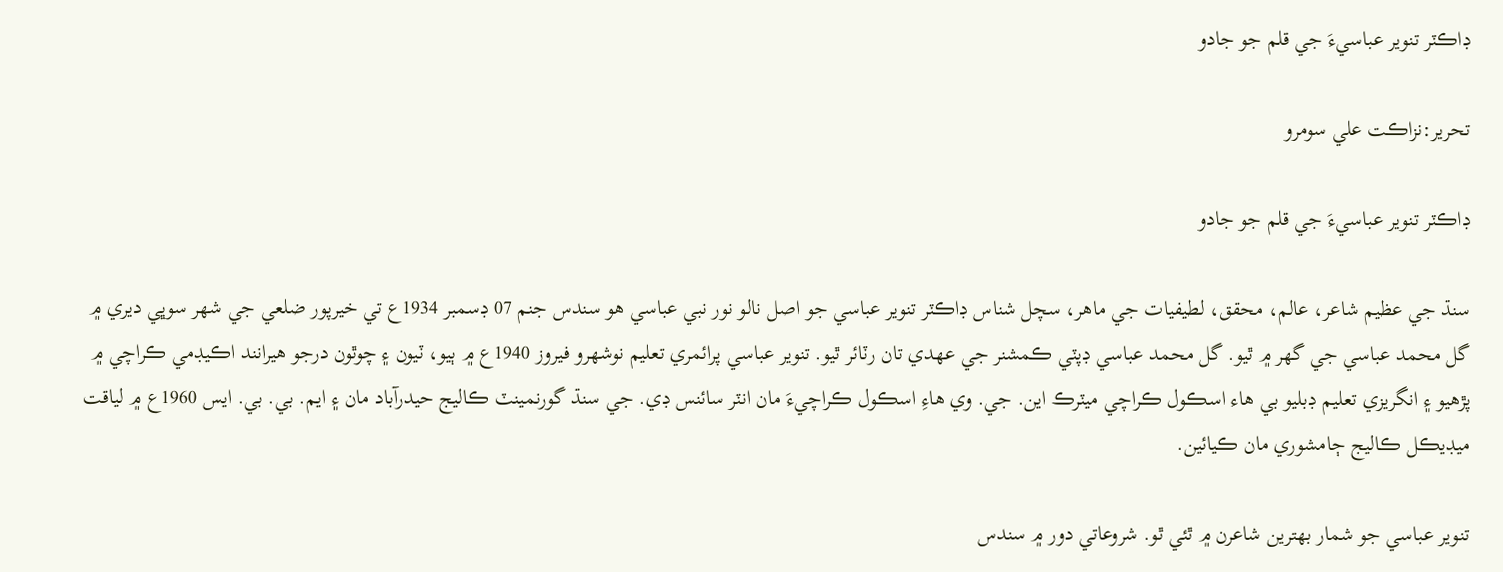ڊاڪٽر تنوير عباسيءَ جي قلم جو جادو

تحرير:نزاڪت علي سومرو

ڊاڪٽر تنوير عباسيءَ جي قلم جو جادو

سنڌ جي عظيم شاعر، عالم، محقق، لطيفيات جي ماهر، سچل شناس ڊاڪٽر تنوير عباسي جو اصل نالو نور نبي عباسي هو سندس جنم 07 ڊسمبر 1934ع تي خيرپور ضلعي جي شهر سوڀي ديري ۾ گل محمد عباسي جي گهر ۾ ٿيو. گل محمد عباسي ڊپٽي ڪمشنر جي عهدي تان رٽائر ٿيو. تنوير عباسي پرائمري تعليم نوشهرو فيروز 1940ع ۾ ٻيو، ٽيون ۽ چوٿون درجو هيرانند اڪيڊمي ڪراچي ۾ پڙهيو ۽ انگريزي تعليم ڊبليو بي هاء اسڪول ڪراچي ميٽرڪ اين. جي. وي هاءِ اسڪول ڪراچيءَ مان انٽر سائنس ڊي. جي سنڌ گورنمينٽ ڪاليج حيدرآباد مان ۽ ايم. بي. بي. ايس 1960ع ۾ لياقت ميڊيڪل ڪاليج ڄامشوري مان ڪيائين.

تنوير عباسي جو شمار بهترين شاعرن ۾ ٿئي ٿو. شروعاتي دور ۾ سندس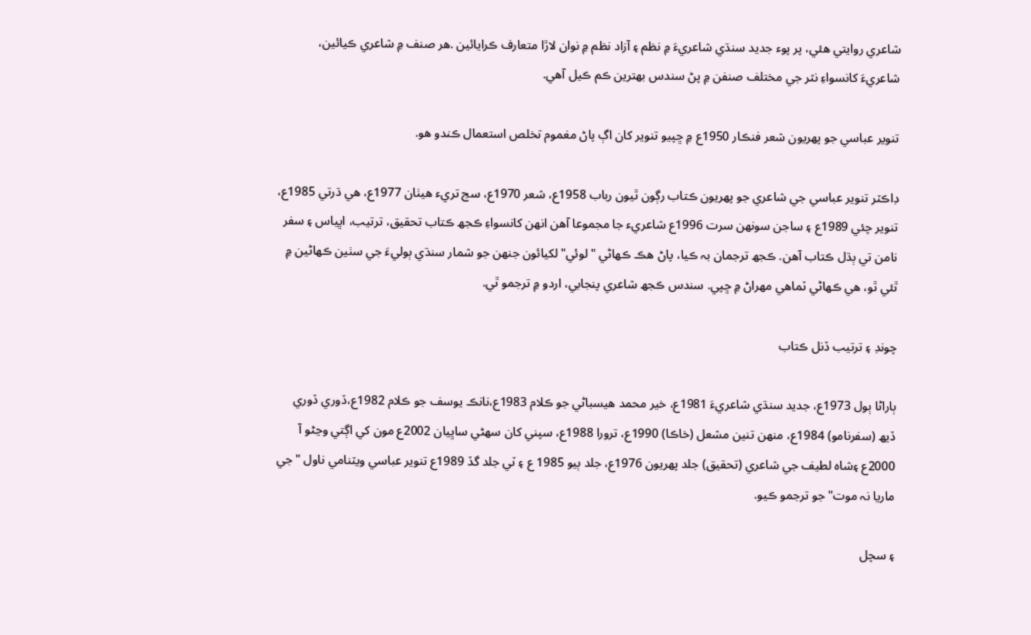شاعري روايتي هئي، پر پوء جديد سنڌي شاعريءَ ۾ نظم ۽ آزاد نظم ۾ نوان لاڙا متعارف ڪرايائين .هر صنف ۾ شاعري ڪيائين، شاعريءَ کانسواءِ نثر جي مختلف صنفن ۾ پڻ سندس بهترين ڪم ڪيل آهي.

تنوير عباسي جو پهريون شعر فنڪار 1950ع ۾ ڇپيو تنوير کان اڳ پاڻ مغموم تخلص استعمال ڪندو هو.

ڊاڪٽر تنوير عباسي جي شاعري جو پهريون ڪتاب رڳون ٿيون رباب 1958ع، شعر 1970ع، سج تريء هيٺان 1977ع، هي ڌرتي 1985ع، تنوير چئي 1989ع ۽ ساجن سونهن سرت 1996ع شاعريء جا مجموعا آهن انهن کانسواءِ ڪجھ ڪتاب تحقيق، ترتيب، اڀياس ۽ سفر نامن تي ٻڌل ڪتاب آهن. ڪجھ ترجمان بہ ڪيا، پاڻ هڪ ڪهاڻي "لوئي" لکيائون جنھن جو شمار سنڌي ٻوليءَ جي سٺين ڪهاڻين ۾ ٿئي ٿو، هي ڪهاڻي ٽماهي مهراڻ ۾ ڇپي. سندس ڪجھ شاعري پنجابي، اردو ۾ ترجمو ٿي.

چونڊ ۽ ترتيب ڏنل ڪتاب

ٻاراڻا ٻول 1973ع، جديد سنڌي شاعريءَ 1981ع، خير محمد هيسباڻي جو ڪلام 1983ع،نانڪ يوسف جو ڪلام 1982ع،ڏوري ڏوري ڏيھ (سفرنامو) 1984ع، منهن تنين مشعل (خاڪا) 1990ع، ترورا 1988ع، سپني کان سهڻي ساڀيان 2002ع مون کي اڳتي وڃڻو آ 2000ع ۽شاه لطيف جي شاعري (تحقيق) جلد پهريون 1976ع، جلد ٻيو 1985 ع ۽ ٽي جلد گڏ 1989ع تنوير عباسي ويٽنامي ناول "جي ماريا نہ موت" جو ترجمو ڪيو.

۽ سچل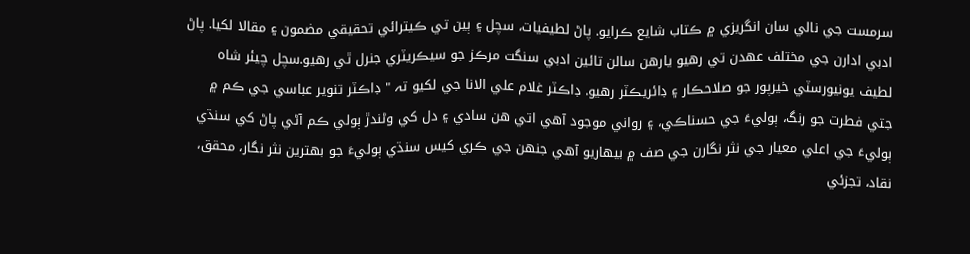سرمست جي نالي سان انگريزي ۾ ڪتاب شايع ڪرايو. پاڻ لطيفيات، سچل ۽ ٻين تي ڪيترائي تحقيقي مضمون ۽ مقالا لکيا. پاڻ ادبي ادارن جي مختلف عهدن تي رهيو يارهن سالن تائين ادبي سنگت مرڪز جو سيڪريٽري جنرل ٿي رهيو.سچل چيئر شاه لطيف يونيورسٽي خيرپور جو صلاحڪار ۽ ڊائريڪٽر رهيو. ڊاڪٽر غلام علي الانا جي لکيو تہ " ڊاڪٽر تنوير عباسي جي ڪم ۾ جتي فطرت جو رنگ، ٻوليءَ جي حسناڪي، ۽ رواني موجود آهي اتي هن سادي ۽ دل کي وڻندڙ ٻولي ڪم آڻي پاڻ کي سنڌي ٻوليءَ جي اعلي معيار جي نثر نگارن جي صف ۾ بيهاريو آهي جنھن جي ڪري کيس سنڌي ٻوليءَ جو بهترين نثر نگار، محقق، نقاد، تجزئي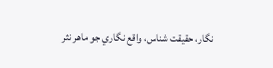نگار، حقيقت شناس، واقع نگاري جو ماهر نثر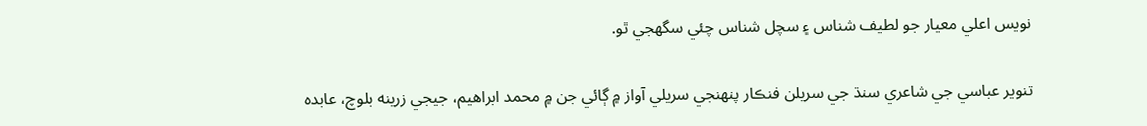نويس اعلي معيار جو لطيف شناس ۽ سچل شناس چئي سگهجي ٿو.

تنوير عباسي جي شاعري سنڌ جي سريلن فنڪار پنهنجي سريلي آواز ۾ ڳائي جن ۾ محمد ابراهيم، جيجي زرينه بلوچ، عابده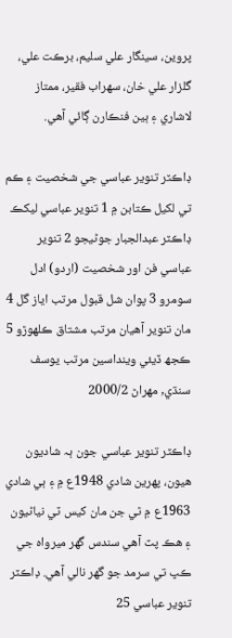پروين، سينگار علي سليم، برڪت علي، گلزار علي خان، سهراب فقير، ممتاز لاشاري ۽ ٻين فنڪارن ڳائي آهي.

ڊاڪٽر تنوير عباسي جي شخصيت ۽ ڪم تي لکيل ڪتابن ۾ 1 تنوير عباسي ليکڪ ڊاڪٽر عبدالجبار جوڻيجو 2 تنوير عباسي فن اور شخصیت (اردو) ادل سومرو 3 پوان شل قبول مرتب اياز گل 4 مان تنوير آھيان مرتب مشتاق ڪلهوڙو 5 ڪجھ ڏيئي وينداسين مرتب يوسف سنڌي, مهراڻ 2000/2

ڊاڪٽر تنوير عباسي جون ٻہ شاديون هيون، پهرين شادي 1948ع ۾ ۽ ٻي شادي 1963ع ۾ ٿي جن مان کيس ٽي نياڻيون ۽ هڪ پٽ آهي سندس گهر ميرواه جي ڪپ تي سرمد جو گهر نالي آهي. ڊاڪٽر تنوير عباسي 25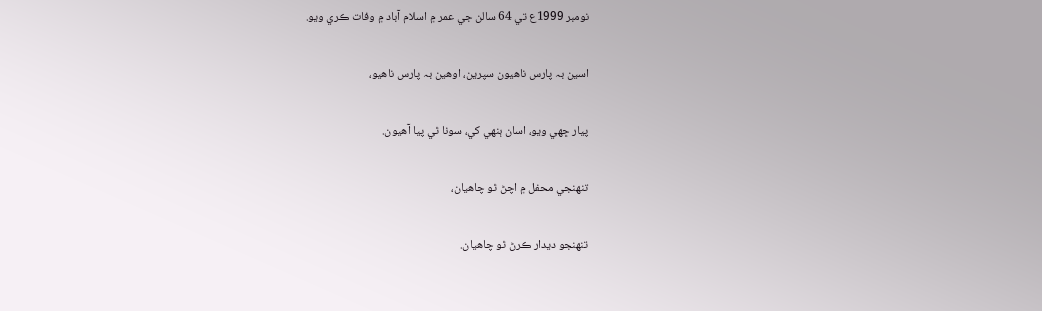نومبر 1999ع تي 64 سالن جي عمر ۾ اسلام آباد ۾ وفات ڪري ويو.

اسين بہ پارس ناهيون سپرين، اوهين بہ پارس ناهيو،

پيار ڇهي ويو، اسان ٻنهي کي، سونا ٿي پيا آهيون.

تنهنجي محفل ۾ اچڻ ٿو چاهيان،

تنهنجو ديدار ڪرڻ ٿو چاهيان.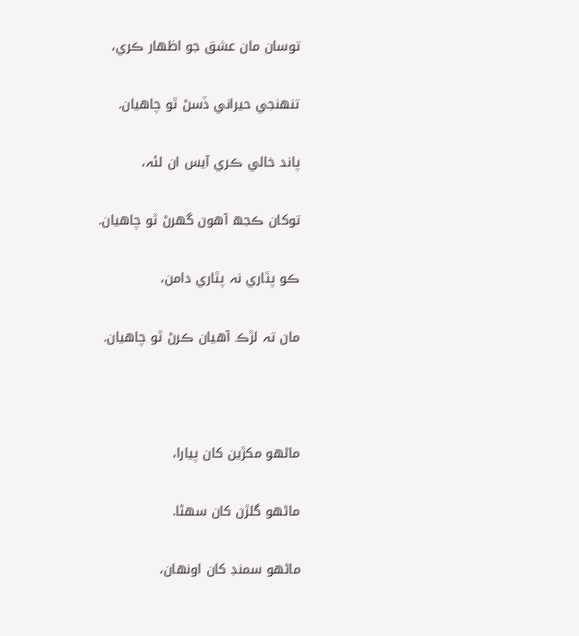توسان مان عشق جو اظھار ڪري،

تنهنجي حيراني ڏسڻ ٿو چاهيان.

پاند خالي ڪري آيس ان لئہ،

توکان ڪجھ آهون گهرڻ ٿو چاهيان.

ڪو پٿاري نہ پٿاري دامن،

مان تہ لڙڪ آهيان ڪرڻ ٿو چاهيان.



ماڻهو مکڙين کان پيارا،

ماڻهو گلڙن کان سهڻا.

ماڻهو سمنڊ کان اونهان،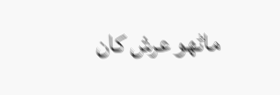ماڻهو عرش کان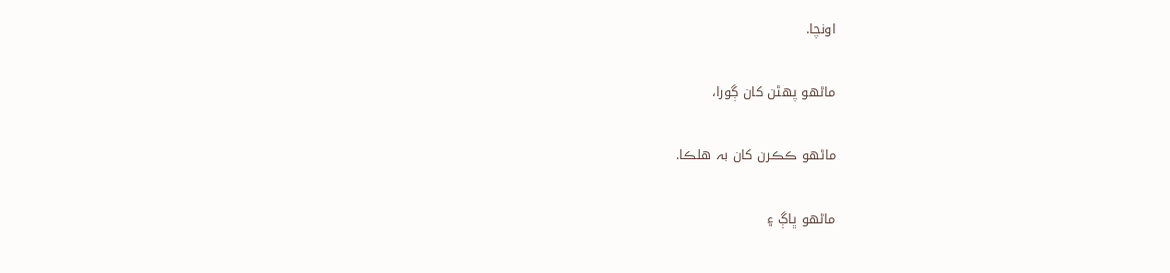اونچا.

ماڻهو پهڻن کان ڳورا،

ماڻهو ڪڪرن کان بہ هلڪا.

ماڻهو ڀاڳ ۽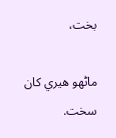بخت،

ماڻهو هيري کان سخت.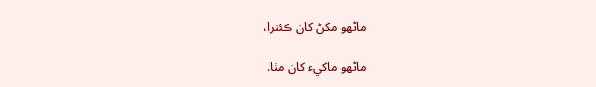ماڻهو مکڻ کان ڪئنرا،

ماڻهو ماکيء کان مٺا.